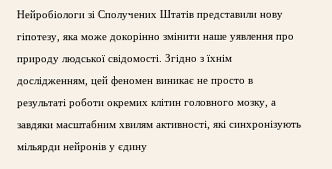Нейробіологи зі Сполучених Штатів представили нову гіпотезу, яка може докорінно змінити наше уявлення про природу людської свідомості. Згідно з їхнім дослідженням, цей феномен виникає не просто в результаті роботи окремих клітин головного мозку, а завдяки масштабним хвилям активності, які синхронізують мільярди нейронів у єдину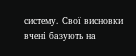систему. Свої висновки вчені базують на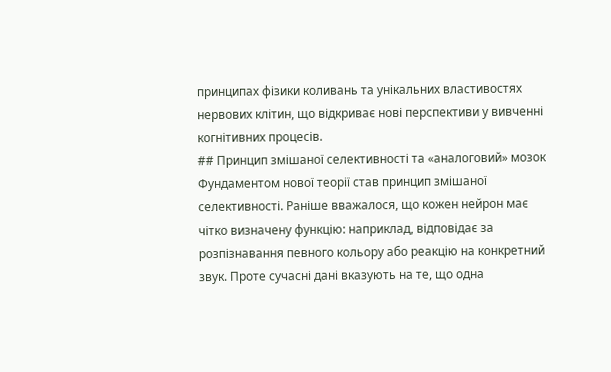принципах фізики коливань та унікальних властивостях нервових клітин, що відкриває нові перспективи у вивченні когнітивних процесів.
## Принцип змішаної селективності та «аналоговий» мозок
Фундаментом нової теорії став принцип змішаної селективності. Раніше вважалося, що кожен нейрон має чітко визначену функцію: наприклад, відповідає за розпізнавання певного кольору або реакцію на конкретний звук. Проте сучасні дані вказують на те, що одна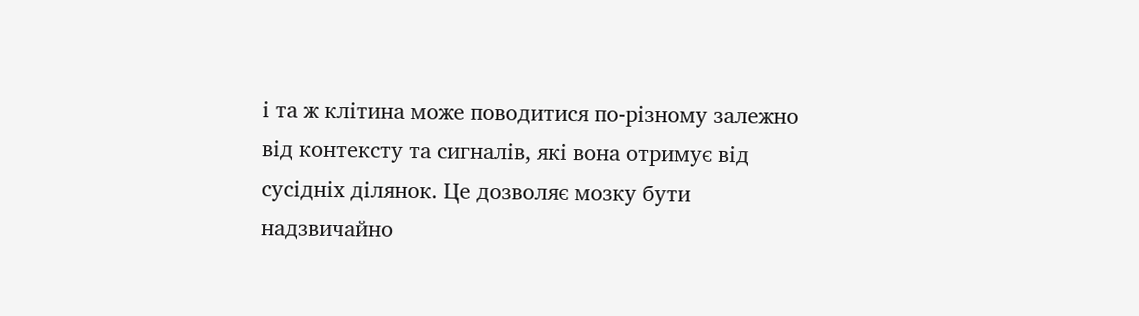і та ж клітина може поводитися по-різному залежно від контексту та сигналів, які вона отримує від сусідніх ділянок. Це дозволяє мозку бути надзвичайно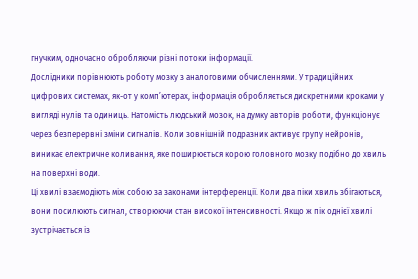гнучким, одночасно обробляючи різні потоки інформації.
Дослідники порівнюють роботу мозку з аналоговими обчисленнями. У традиційних цифрових системах, як-от у комп’ютерах, інформація обробляється дискретними кроками у вигляді нулів та одиниць. Натомість людський мозок, на думку авторів роботи, функціонує через безперервні зміни сигналів. Коли зовнішній подразник активує групу нейронів, виникає електричне коливання, яке поширюється корою головного мозку подібно до хвиль на поверхні води.
Ці хвилі взаємодіють між собою за законами інтерференції. Коли два піки хвиль збігаються, вони посилюють сигнал, створюючи стан високої інтенсивності. Якщо ж пік однієї хвилі зустрічається із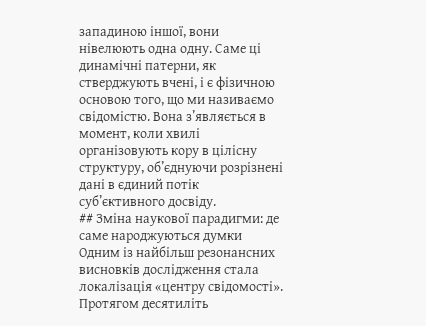западиною іншої, вони нівелюють одна одну. Саме ці динамічні патерни, як стверджують вчені, і є фізичною основою того, що ми називаємо свідомістю. Вона з’являється в момент, коли хвилі організовують кору в цілісну структуру, об’єднуючи розрізнені дані в єдиний потік суб’єктивного досвіду.
## Зміна наукової парадигми: де саме народжуються думки
Одним із найбільш резонансних висновків дослідження стала локалізація «центру свідомості». Протягом десятиліть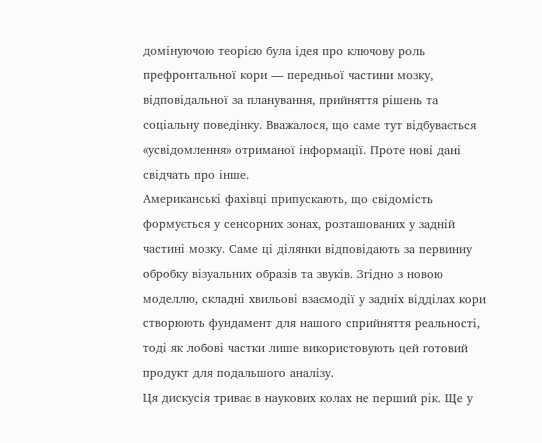домінуючою теорією була ідея про ключову роль префронтальної кори — передньої частини мозку, відповідальної за планування, прийняття рішень та соціальну поведінку. Вважалося, що саме тут відбувається «усвідомлення» отриманої інформації. Проте нові дані свідчать про інше.
Американські фахівці припускають, що свідомість формується у сенсорних зонах, розташованих у задній частині мозку. Саме ці ділянки відповідають за первинну обробку візуальних образів та звуків. Згідно з новою моделлю, складні хвильові взаємодії у задніх відділах кори створюють фундамент для нашого сприйняття реальності, тоді як лобові частки лише використовують цей готовий продукт для подальшого аналізу.
Ця дискусія триває в наукових колах не перший рік. Ще у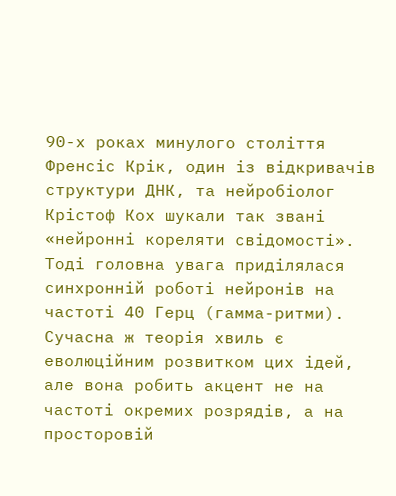90-х роках минулого століття Френсіс Крік, один із відкривачів структури ДНК, та нейробіолог Крістоф Кох шукали так звані «нейронні кореляти свідомості». Тоді головна увага приділялася синхронній роботі нейронів на частоті 40 Герц (гамма-ритми). Сучасна ж теорія хвиль є еволюційним розвитком цих ідей, але вона робить акцент не на частоті окремих розрядів, а на просторовій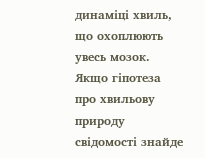динаміці хвиль, що охоплюють увесь мозок.
Якщо гіпотеза про хвильову природу свідомості знайде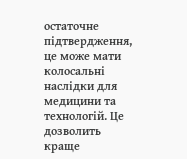остаточне підтвердження, це може мати колосальні наслідки для медицини та технологій. Це дозволить краще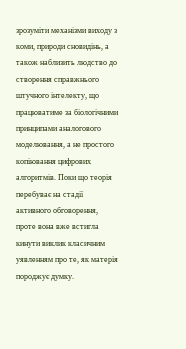зрозуміти механізми виходу з коми, природи сновидінь, а також наблизить людство до створення справжнього штучного інтелекту, що працюватиме за біологічними принципами аналогового моделювання, а не простого копіювання цифрових алгоритмів. Поки що теорія перебуває на стадії активного обговорення, проте вона вже встигла кинути виклик класичним уявленням про те, як матерія породжує думку.